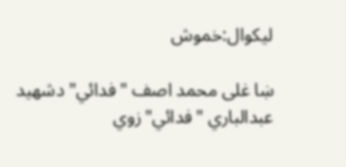لیکوال:خموش

ښا غلى محمد اصف "فدائي" دشهيد عبدالباري "فدائي"زوي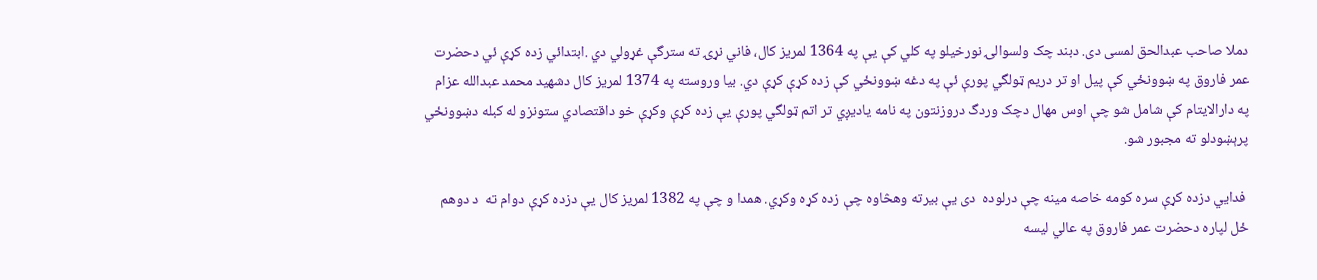دملا صاحب عبدالحق لمسى دى. دبند چک ولسوالۍ نورخيلو په کلي کې يې په 1364 لمريز کال، فاني نړۍ ته سترگې غړولي دي .ابتدائي زده کړې ئي دحضرت عمر فاروق په ښوونځي کې پيل او تر دريم ټولگي پورې ئې په دغه ښوونځي کې زده کړې كړې دي. بيا وروسته په 1374 لمريز کال دشهيد محمد عبدالله عزام په دارالايتام کې شامل شو چې اوس مهال دچک وردگ دروزنتون په نامه ياديږي تر اتم ټولگي پورې يې زده كړې وكړې خو داقتصادي ستونزو له کبله دښوونځي پرېښودلو ته مجبور شو.

 فدايي دزده كړې سره كومه خاصه مينه چې درلوده  دى يې بيرته وهڅاوه چې زده كړه وكړي. همدا و چې په 1382 لمريز کال يې دزده كړې دوام ته  د دوهم ځل لپاره دحضرت عمر فاروق په عالي ليسه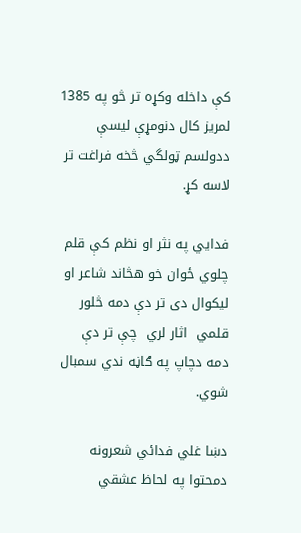كې داخله وكړه تر څو په 1385 لمريز کال دنومړې ليسې ددولسم ټولگي څخه فراغت تر لاسه كړ.

فدايي په نثر او نظم كې قلم چلوي ځوان خو هڅاند شاعر او ليكوال دى تر دې دمه څلور قلمي  اثار لري  چې تر دې دمه دچاپ په ګاڼه ندي سمبال شوي.

دښا غلي فدائي شعرونه دمحتوا په لحاظ عشقي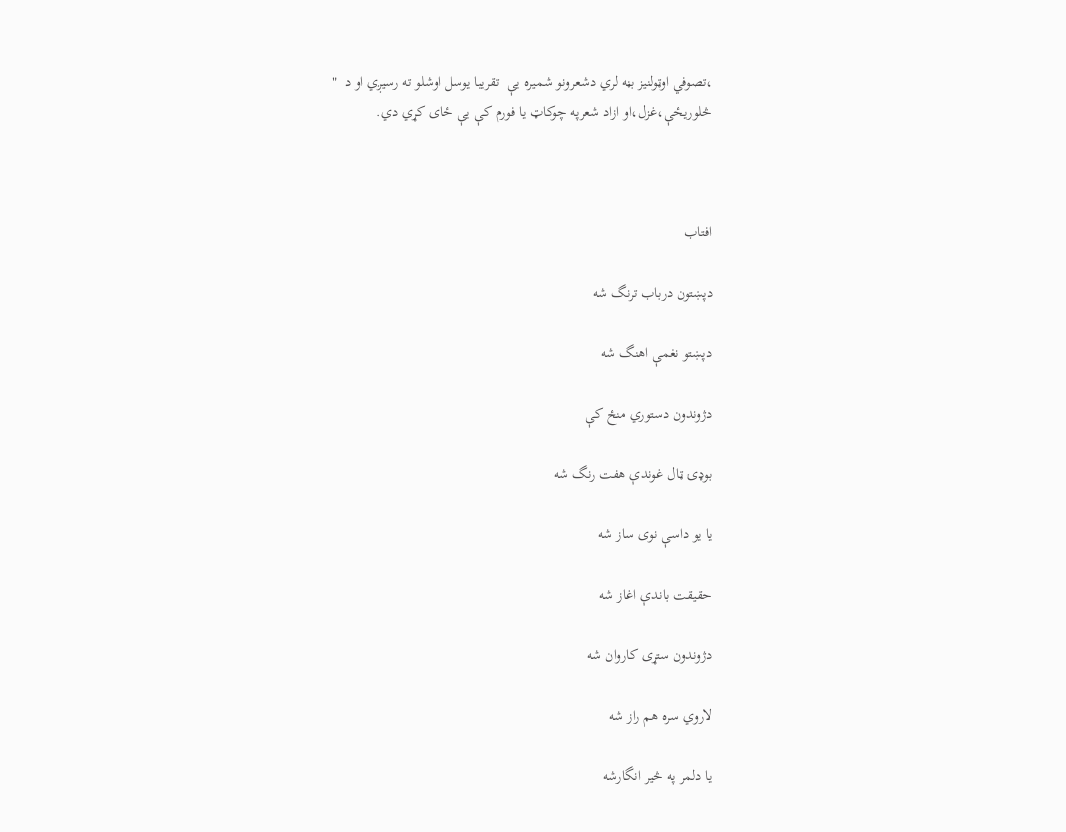،تصوفي اوټولنيز بڼه لري دشعرونو شميره يې  تقريبا يوسل اوشلو ته رسيږي او د  " څلوريځې،غزل،او ازاد شعرپه چوكاټ يا فورم كې يې ځاى كړي دي.



افتاب

دپښتون درباب ترنگ شه

دپښتو نغمې اهنگ شه

دژوندون دستوري منځ کې

بوډۍ ټال غوندې هفت رنگ شه

يا يو داسې نوى ساز شه

حقيقت باندې اغاز شه

دژوندون ستړى کاروان شه

لاروي سره هم راز شه

يا دلمر په څير انگارشه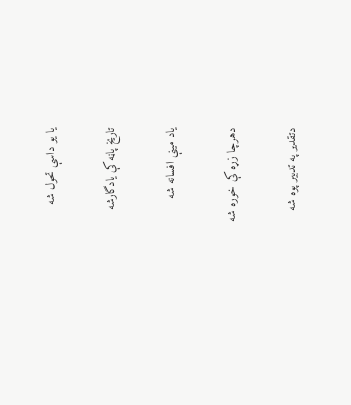يا يو داسې تحول شه

تاريخ پاڼه کې يادگارشه

ياد مينې افسانه شه

دهرچا زړه کې خوره شه

دتقدير په تدبير پوه شه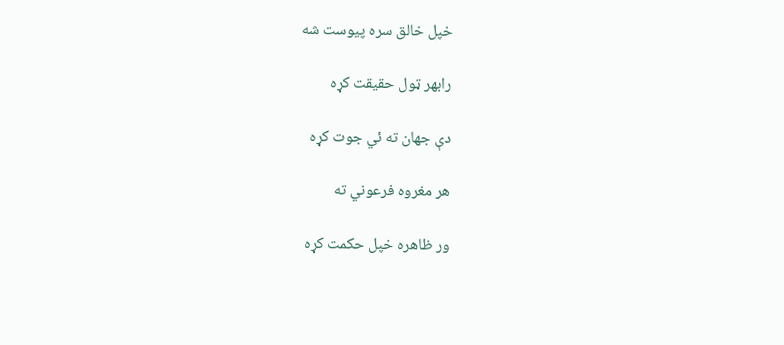خپل خالق سره پيوست شه

رابهر ټول حقيقت کړه

دې جهان ته ئي جوت کړه

هر مغروه فرعوني ته

ور ظاهره خپل حکمت کړه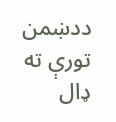ددښمن تورې ته ډال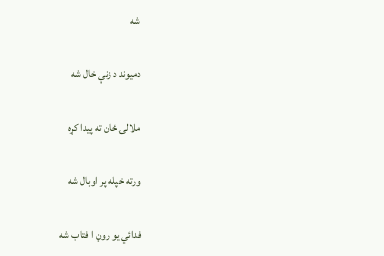شه

دميوند د زنې خال شه

ملالۍ ځان ته پيدا کړه

ورته خپله پر اوبال شه

فدائي يو روڼ ا فتاب شه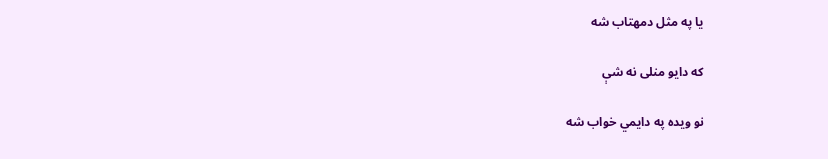يا په مثل دمهتاب شه

که دايو منلى نه شې

نو ويده په دايمي خواب شه